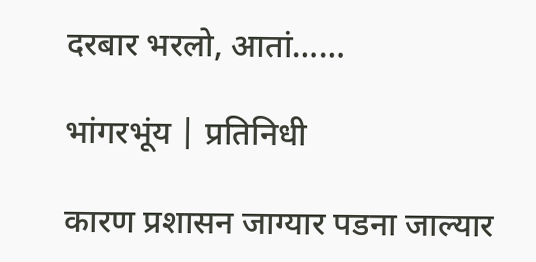दरबार भरलो, आतां……

भांगरभूंय | प्रतिनिधी

कारण प्रशासन जाग्यार पडना जाल्यार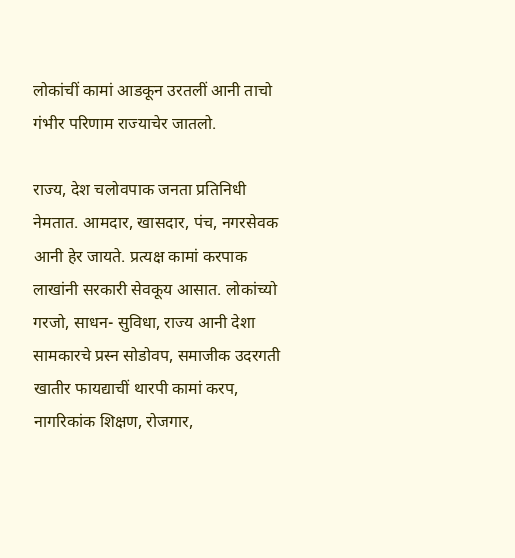लोकांचीं कामां आडकून उरतलीं आनी ताचो गंभीर परिणाम राज्याचेर जातलो.

राज्य, देश चलोवपाक जनता प्रतिनिधी नेमतात. आमदार, खासदार, पंच, नगरसेवक आनी हेर जायते. प्रत्यक्ष कामां करपाक लाखांनी सरकारी सेवकूय आसात. लोकांच्यो गरजो, साधन- सुविधा, राज्य आनी देशा सामकारचे प्रस्न सोडोवप, समाजीक उदरगती खातीर फायद्याचीं थारपी कामां करप, नागरिकांक शिक्षण, रोजगार,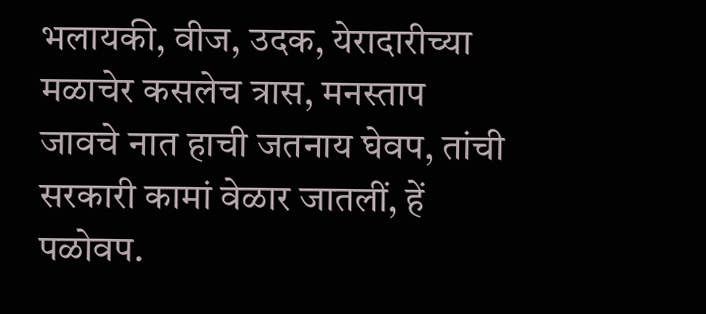भलायकी, वीज, उदक, येरादारीच्या मळाचेर कसलेच त्रास, मनस्ताप जावचे नात हाची जतनाय घेवप, तांची सरकारी कामां वेळार जातलीं, हें पळोवप.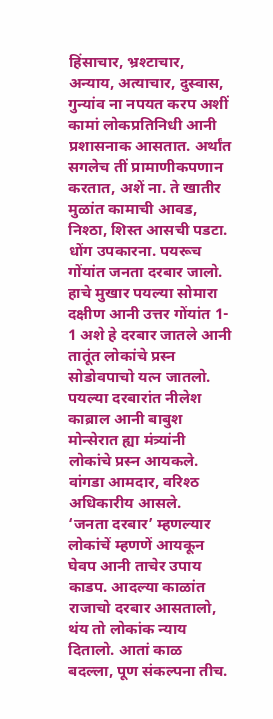हिंसाचार, भ्रश्टाचार, अन्याय, अत्याचार, दुस्वास, गुन्यांव ना नपयत करप अशीं कामां लोकप्रतिनिधी आनी प्रशासनाक आसतात. अर्थांत सगलेच तीं प्रामाणीकपणान करतात, अशें ना. ते खातीर मुळांत कामाची आवड, निश्ठा, शिस्त आसची पडटा. धोंग उपकारना. पयरूच गोंयांत जनता दरबार जालो. हाचे मुखार पयल्या सोमारा दक्षीण आनी उत्तर गोंयांत 1- 1 अशे हे दरबार जातले आनी तातूंत लोकांचे प्रस्न सोडोवपाचो यत्न जातलो. पयल्या दरबारांत नीलेश काब्राल आनी बाबुश मोन्सेरात ह्या मंत्र्यांनी लोकांचे प्रस्न आयकले. वांगडा आमदार, वरिश्ठ अधिकारीय आसले.
‘जनता दरबार’ म्हणल्यार लोकांचें म्हणणें आयकून घेवप आनी ताचेर उपाय काडप. आदल्या काळांत राजाचो दरबार आसतालो, थंय तो लोकांक न्याय दितालो. आतां काळ बदल्ला, पूण संकल्पना तीच.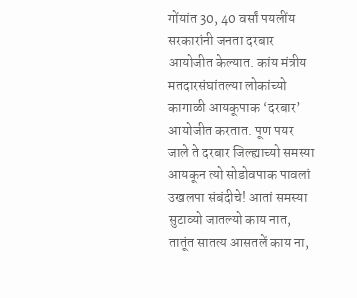गोंयांत 30, 40 वर्सां पयलींय सरकारांनी जनता दरबार आयोजीत केल्यात. कांय मंत्रीय मतदारसंघांतल्या लोकांच्यो कागाळी आयकूपाक ‘दरबार’ आयोजीत करतात. पूण पयर जाले ते दरबार जिल्ह्याच्यो समस्या आयकून त्यो सोडोवपाक पावलां उखलपा संबंदीचे! आतां समस्या सुटाव्यो जातल्यो काय नात, तातूंत सातत्य आसतलें काय ना,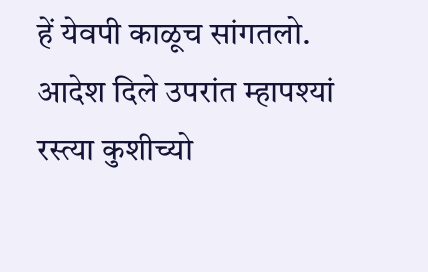हें येवपी काळूच सांगतलो. आदेश दिले उपरांत म्हापश्यां रस्त्या कुशीच्यो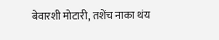बेवारशी मोटारी, तशेंच नाका थंय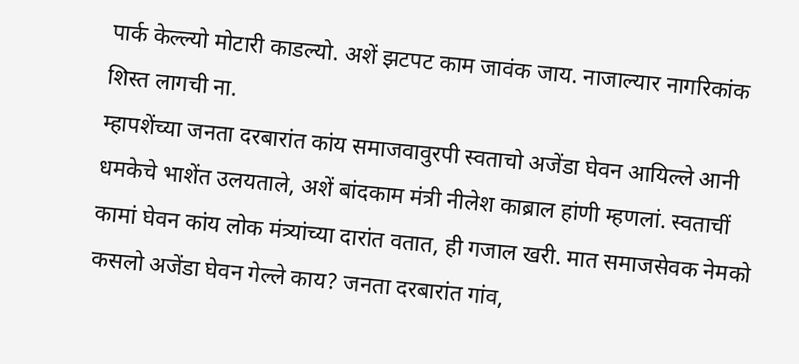पार्क केल्ल्यो मोटारी काडल्यो. अशें झटपट काम जावंक जाय. नाजाल्यार नागरिकांक शिस्त लागची ना.
म्हापशेंच्या जनता दरबारांत कांय समाजवावुरपी स्वताचो अजेंडा घेवन आयिल्ले आनी धमकेचे भाशेंत उलयताले, अशें बांदकाम मंत्री नीलेश काब्राल हांणी म्हणलां. स्वताचीं कामां घेवन कांय लोक मंत्र्यांच्या दारांत वतात, ही गजाल खरी. मात समाजसेवक नेमको कसलो अजेंडा घेवन गेल्ले काय? जनता दरबारांत गांव,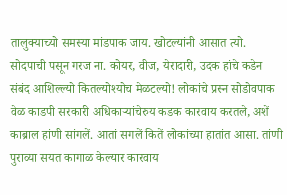तालुक्याच्यो समस्या मांडपाक जाय. खोटल्यांनी आसात त्यो. सोदपाची पसून गरज ना. कोयर, वीज, येरादारी, उदक हांचे कडेन संबंद आशिल्ल्यो कितल्योश्योच मेळटल्यो! लोकांचे प्रस्न सोडोवपाक वेळ काडपी सरकारी अधिकाऱ्यांचेरुय कडक कारवाय करतले, अशें काब्राल हांणी सांगलें. आतां सगलें कितें लोकांच्या हातांत आसा. तांणी पुराव्या सयत कागाळ केल्यार कारवाय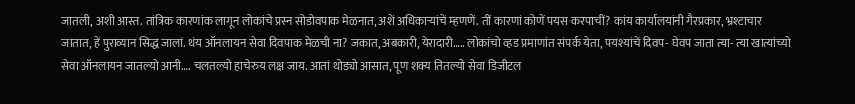जातली, अशी आस्त. तांत्रिक कारणांक लागून लोकांचे प्रस्न सोडोवपाक मेळनात, अशें अधिकाऱ्यांचें म्हणणें. तीं कारणां कोणें पयस करपाचीं? कांय कार्यालयांनी गैरप्रकार, भ्रश्टाचार जातात, हें पुराव्यान सिद्ध जालां. थंय ऑनलायन सेवा दिवपाक मेळची ना? जकात, अबकारी, येरादारी….. लोकांचो व्हड प्रमाणांत संपर्क येता, पयश्यांचें दिवप- घेवप जाता त्या- त्या खात्यांच्यो सेवा ऑनलायन जातल्यो आनी…. चलतल्यो हाचेरुय लक्ष जाय. आतां थोड्यो आसात, पूण शक्य तितल्यो सेवा डिजीटल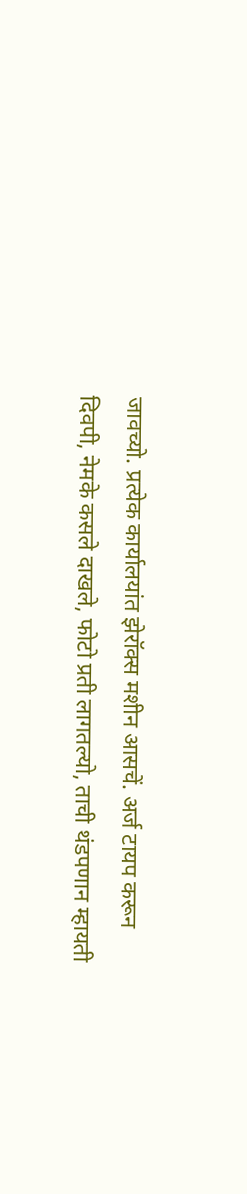जावच्यो. प्रत्येक कार्यालयांत झेरॉक्स मशीन आसचें. अर्ज टायप करून दिवपी, नेमके कसले दाखले, फोटो प्रती लागतल्यो, ताची थंडपणान म्हायती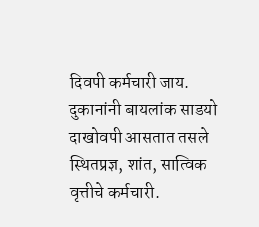दिवपी कर्मचारी जाय. दुकानांनी बायलांक साडयो दाखोवपी आसतात तसले स्थितप्रज्ञ, शांत, सात्विक वृत्तीचे कर्मचारी.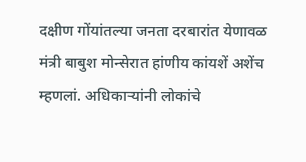दक्षीण गोंयांतल्या जनता दरबारांत येणावळ मंत्री बाबुश मोन्सेरात हांणीय कांयशें अशेंच म्हणलां. अधिकाऱ्यांनी लोकांचे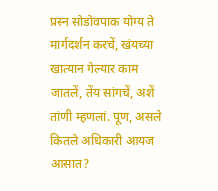प्रस्न सोडोवपाक योग्य ते मार्गदर्शन करचें, खंयच्या खात्यान गेल्यार काम जातलें, तेंय सांगचें, अशें तांणी म्हणलां. पूण, असले कितले अधिकारी आयज आसात?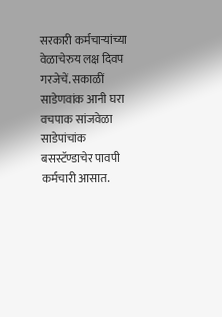सरकारी कर्मचाऱ्यांच्या वेळाचेरुय लक्ष दिवप गरजेचें. सकाळीं साडेणवांक आनी घरा वचपाक सांजवेळा साडेपांचांक बसस्टॅण्डाचेर पावपी कर्मचारी आसात.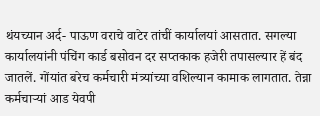थंयच्यान अर्द- पाऊण वराचे वाटेर तांचीं कार्यालयां आसतात. सगल्या कार्यालयांनी पंचिंग कार्ड बसोवन दर सप्तकाक हजेरी तपासल्यार हें बंद जातलें. गोंयांत बरेच कर्मचारी मंत्र्यांच्या वशिल्यान कामाक लागतात. तेन्ना कर्मचाऱ्यां आड येवपी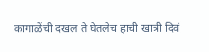कागाळेंची दखल ते घेतलेच हाची खात्री दिवं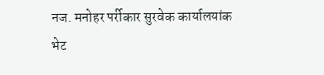नज. मनोहर पर्रीकार सुरवेक कार्यालयांक भेट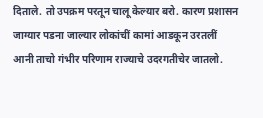दिताले. तो उपक्रम परतून चालू केल्यार बरो. कारण प्रशासन जाग्यार पडना जाल्यार लोकांचीं कामां आडकून उरतलीं आनी ताचो गंभीर परिणाम राज्याचे उदरगतीचेर जातलो.